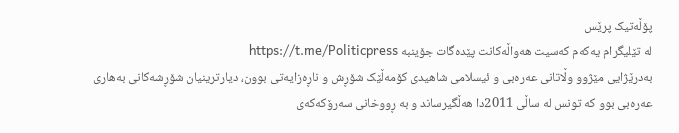پۆڵەتیک پرێس
لە تێلیگرام یەکەم کەسیت هەواڵەکانت پێدەگات جۆینبە https://t.me/Politicpress
بەدرێژایی مێژوو وڵاتانی عەرەبی و ئیسلامی شاهیدی کۆمەڵێک شۆڕش و ناڕەزایەتی بوون، دیارترینیان شۆڕشەکانی بەهاری عەرەبی بوو کە تونس لە ساڵی 2011دا هەڵگیرساند و بە ڕووخانی سەرۆکەکەی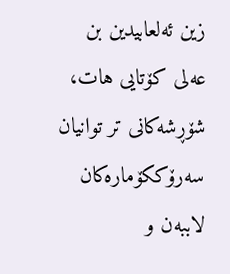زین ئەلعابیدین بن عەلی کۆتایی هات، شۆڕشەکانی تر توانیان سەرۆککۆمارەکان لاببەن و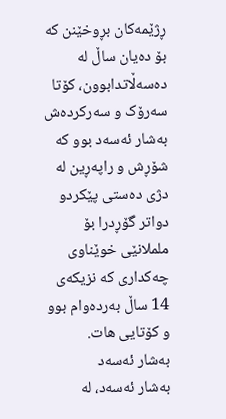ڕژێمەکان بڕوخێنن کە بۆ دەیان ساڵ لە دەسەڵاتدابوون، کۆتا سەرۆک و سەرکردەش بەشار ئەسەد بوو کە شۆڕش و راپەڕین لە دژی دەستی پێکردو دواتر گۆڕدرا بۆ ململانێی خوێناوی چەکداری کە نزیکەی 14 ساڵ بەردەوام بوو و کۆتایی هات.
بەشار ئەسەد
بەشار ئەسەد، لە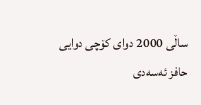ساڵی 2000 دوای کۆچی دوایی حافز ئەسەدی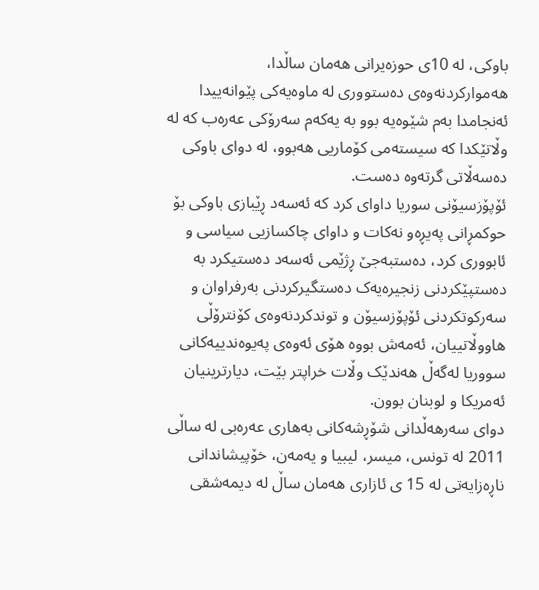باوکی، لە 10ی حوزەیرانی هەمان ساڵدا، هەموارکردنەوەی دەستووری لە ماوەیەکی پێوانەییدا ئەنجامدا بەم شێوەیە بوو بە یەکەم سەرۆکی عەرەب کە لە وڵاتێکدا کە سیستەمی کۆماریی هەبوو، لە دوای باوکی دەسەڵاتی گرتەوە دەست.
ئۆپۆزسیۆنی سوریا داوای کرد کە ئەسەد ڕێبازی باوکی بۆ حوکمڕانی پەیڕەو نەکات و داوای چاکسازیی سیاسی و ئابووری کرد، دەستبەجێ ڕژێمی ئەسەد دەستیکرد بە دەستپێکردنی زنجیرەیەک دەستگیرکردنی بەرفراوان و سەرکوتکردنی ئۆپۆزسیۆن و توندکردنەوەی کۆنترۆڵی هاووڵاتییان، ئەمەش بووە هۆی ئەوەی پەیوەندییەکانی سووریا لەگەڵ هەندێک وڵات خراپتر بێت، دیارترینیان ئەمریکا و لوبنان بوون.
دوای سەرهەڵدانی شۆڕشەکانی بەهاری عەرەبی لە ساڵی 2011 لە تونس، میسر، لیبیا و یەمەن، خۆپیشاندانی ناڕەزایەتی لە 15 ی ئازاری هەمان ساڵ لە دیمەشقی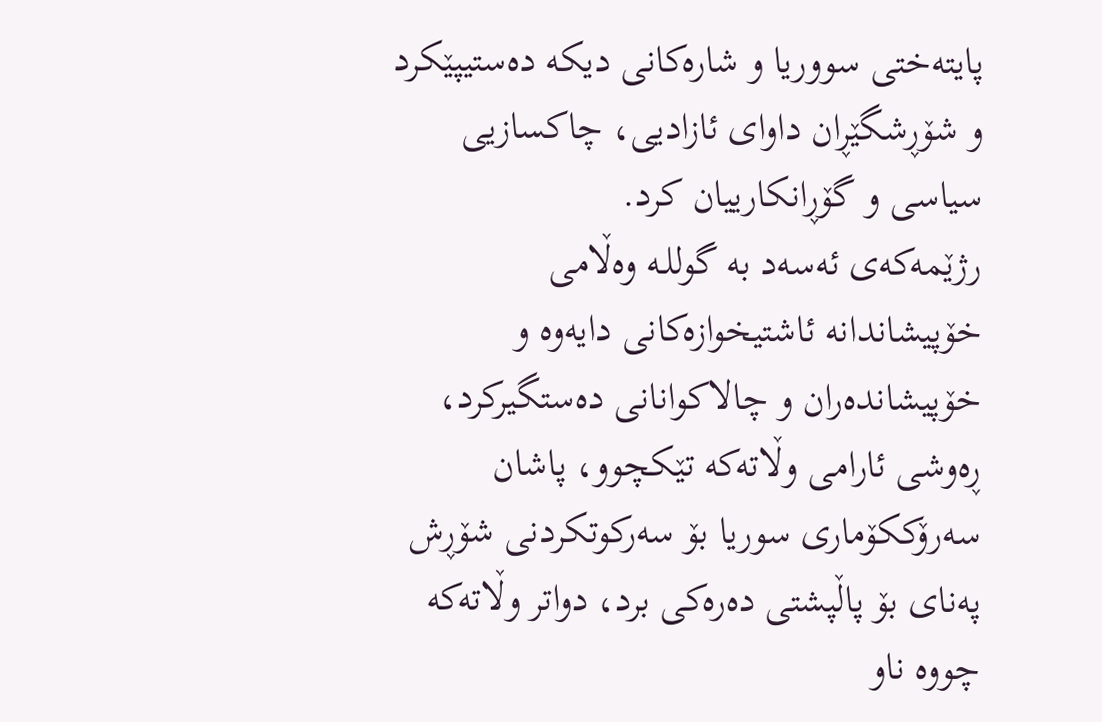پایتەختی سووریا و شارەکانی دیکە دەستیپێکرد و شۆڕشگێڕان داوای ئازادیی، چاکسازیی سیاسی و گۆڕانکارییان کرد.
رژێمەکەی ئەسەد بە گوللـە وەڵامی خۆپیشاندانە ئاشتیخوازەکانی دایەوە و خۆپیشاندەران و چالاکوانانی دەستگیرکرد، ڕەوشی ئارامی وڵاتەکە تێکچوو، پاشان سەرۆککۆماری سوریا بۆ سەرکوتکردنی شۆڕش پەنای بۆ پاڵپشتی دەرەکی برد، دواتر وڵاتەکە چووە ناو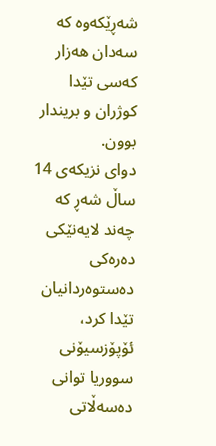شەڕێکەوە کە سەدان هەزار کەسی تێدا کوژران و بریندار بوون.
دوای نزیکەی 14 ساڵ شەڕ کە چەند لایەنێکی دەرەکی دەستوەردانیان تێدا کرد، ئۆپۆزسیۆنی سووریا توانی دەسەڵاتی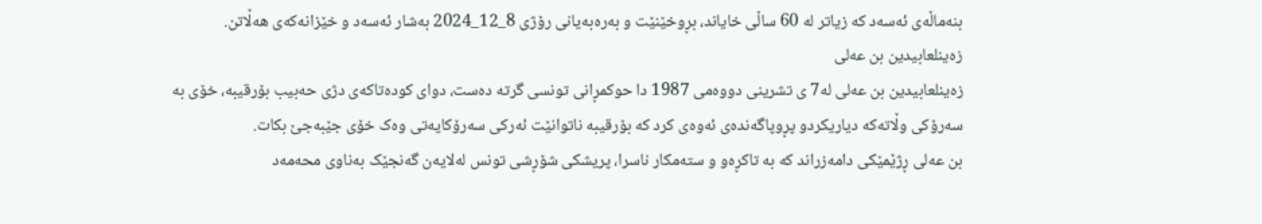بنەماڵەی ئەسەد کە زیاتر لە 60 ساڵی خایاند، بڕوخێنێت و بەرەبەیانی رۆژی 8_12_2024 بەشار ئەسەد و خێزانەکەی هەڵاتن.
زەینلعابیدین بن عەلی
زەینلعابیدین بن عەلی لە7 ی تشرینی دووەمی 1987 دا حوکمڕانی تونسی گرتە دەست، دوای کودەتاکەی دژی حەبیب بۆرقیبە، خۆی بە سەرۆکی وڵاتەکە دیاریکردو پڕوپاگەندەی ئەوەی کرد کە بۆرقیبە ناتوانێت ئەرکی سەرۆکایەتی وەک خۆی جێبەجێ بکات.
بن عەلی ڕژێمێکی دامەزراند کە بە تاکڕەو و ستەمکار ناسرا، پریشکی شۆڕشی تونس لەلایەن گەنجێک بەناوی محەمەد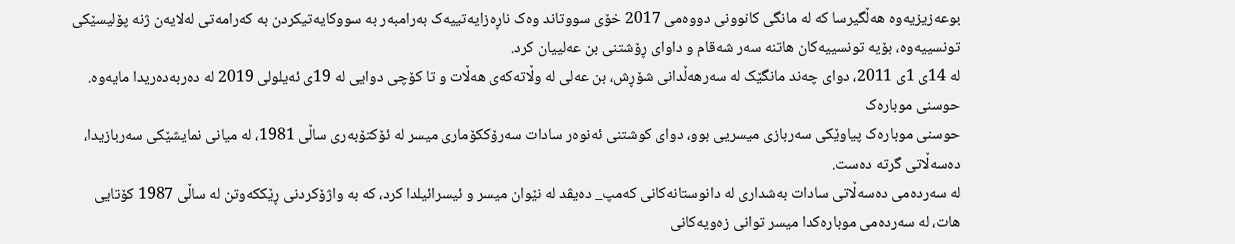بوعەزیزیەوە هەڵگیرسا کە لە مانگی کانوونی دووەمی 2017 خۆی سووتاند وەک ناڕەزایەتییەک بەرامبەر بە سووکایەتیکردن بە کەرامەتی لەلایەن ژنە پۆلیسێکی تونسییەوە، بۆیە تونسییەکان هاتنە سەر شەقام و داوای ڕۆشتنی بن عەلییان کرد.
لە 14ی 1ی 2011، دوای چەند مانگێک لە سەرهەڵدانی شۆڕش، بن عەلی لە وڵاتەکەی هەڵات و تا کۆچی دوایی لە 19ی ئەیلولی 2019 لە دەربەدەریدا مایەوە.
حوسنی موبارەک
حوسنی موبارەک پیاوێکی سەربازی میسریی بوو، دوای کوشتنی ئەنوەر سادات سەرۆککۆماری میسر لە ئۆکتۆبەری ساڵی 1981، لە میانی نمایشێکی سەربازیدا، دەسەڵاتی گرتە دەست.
لە سەردەمی دەسەڵاتی سادات بەشداری لە دانوستانەکانی کەمپ_ دەیڤد لە نێوان میسر و ئیسرائیلدا کرد، کە بە واژۆکردنی ڕێککەوتن لە ساڵی 1987 کۆتایی هات، لە سەردەمی موبارەکدا میسر توانی زەویەکانی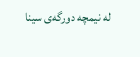لە نیمچە دورگەی سینا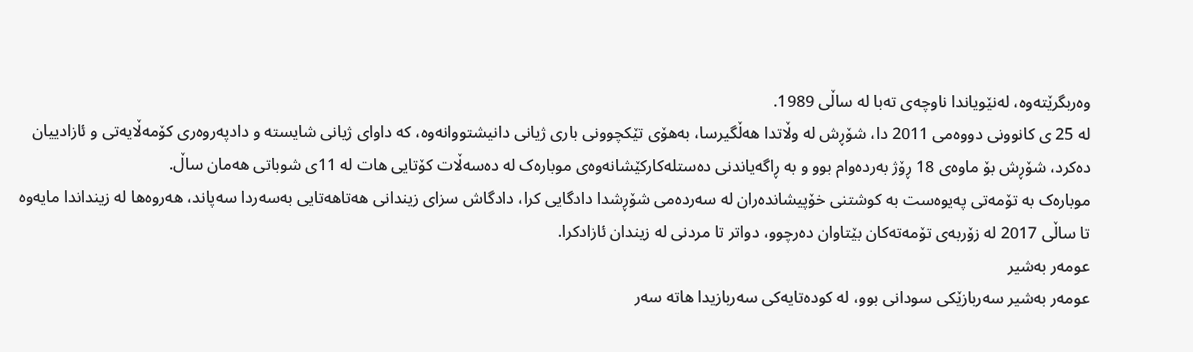وەربگرێتەوە، لەنێویاندا ناوچەی تەبا لە ساڵی 1989.
لە 25 ی کانوونی دووەمی 2011 دا، شۆڕش لە وڵاتدا هەڵگیرسا، بەهۆی تێکچوونی باری ژیانی دانیشتووانەوە، کە داوای ژیانی شایستە و دادپەروەری کۆمەڵایەتی و ئازادییان دەکرد، شۆڕش بۆ ماوەی 18 ڕۆژ بەردەوام بوو و بە ڕاگەیاندنی دەستلەکارکێشانەوەی موبارەک لە دەسەڵات کۆتایی هات لە 11ی شوباتی هەمان ساڵ.
موبارەک بە تۆمەتی پەیوەست بە کوشتنی خۆپیشاندەران لە سەردەمی شۆڕشدا دادگایی کرا، دادگاش سزای زیندانی هەتاهەتایی بەسەردا سەپاند، هەروەها لە زینداندا مایەوە تا ساڵی 2017 لە زۆربەی تۆمەتەکان بێتاوان دەرچوو، دواتر تا مردنی لە زیندان ئازادکرا.
عومەر بەشیر
عومەر بەشیر سەربازێکی سودانی بوو، لە کودەتایەکی سەربازیدا هاتە سەر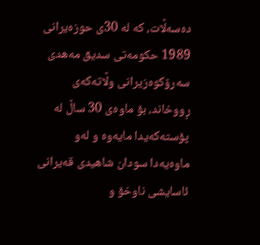دەسەڵات، کە لە 30ی حوزەیرانی 1989 حکومەتی سدیق مەهدی سەرۆکوەزیرانی وڵاتەکەی ڕووخاند، بۆ ماوەی 30 ساڵ لە پۆستەکەیدا مایەوە و لەو ماوەیەدا سودان شاهیدی قەیرانی ئاسایشی ناوخۆ و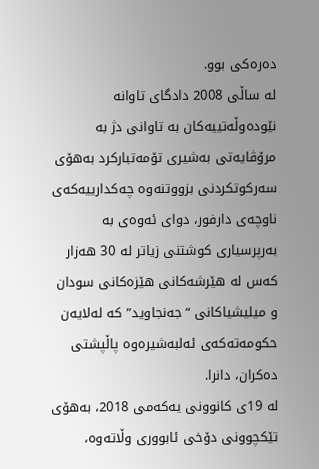دەرەکی بوو.
لە ساڵی 2008 دادگای تاوانە نێودەوڵەتییەکان بە تاوانی دژ بە مرۆڤایەتی بەشیری تۆمەتبارکرد بەهۆی سەرکوتکردنی بزووتنەوە چەکدارییەکەی ناوچەی دارفور، دوای ئەوەی بە بەرپرسیاری کوشتنی زیاتر لە 30 هەزار کەس لە هێرشەکانی هێزەکانی سودان و میلیشیاکانی “جەنجاوید” کە لەلایەن حکومەتەکەی ئەلبەشیرەوە پاڵپشتی دەکران، دانرا.
لە 19ی کانوونی یەکەمی 2018، بەهۆی تێکچوونی دۆخی ئابووری وڵاتەوە،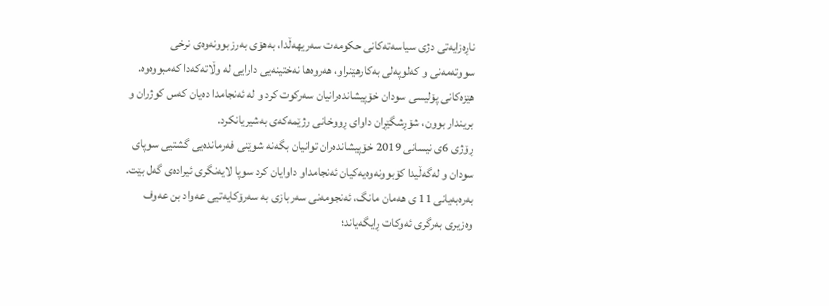ناڕەزایەتی دژی سیاسەتەکانی حکومەت سەریهەڵدا، بەهۆی بەرزبوونەوەی نرخی سووتەمەنی و کەلوپەلی بەکارهێنراو، هەروەها نەختینەیی دارایی لە وڵاتەکەدا کەمبووەوە.
هێزەکانی پۆلیسی سودان خۆپیشاندەرانیان سەرکوت کرد و لە ئەنجامدا دەیان کەس کوژران و بریندار بوون، شۆڕشگێڕان داوای ڕووخانی رژێمەکەی بەشیریانکرد.
ڕۆژی 6ی نیسانی 2019 خۆپیشاندەران توانیان بگەنە شوێنی فەرماندەیی گشتیی سوپای سودان و لەگەڵیدا کۆبوونەوەیەکیان ئەنجامداو داوایان کرد سوپا لایەنگری ئیرادەی گەل بێت.
بەرەبەیانی 11 ی هەمان مانگ، ئەنجومەنی سەربازی بە سەرۆکایەتیی عەواد بن عەوف وەزیری بەرگری ئەوکات ڕایگەیاند؛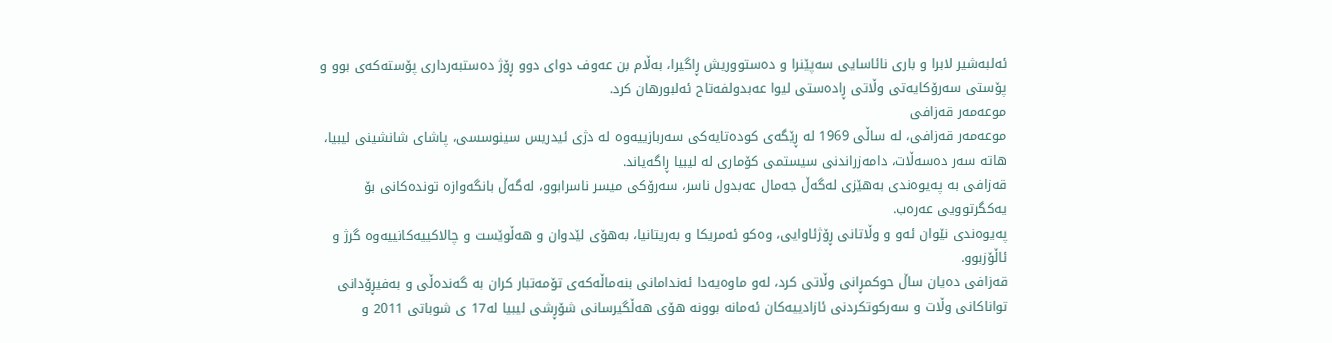ئەلبەشیر لابرا و باری نائاسایی سەپێنرا و دەستووریش ڕاگیرا، بەڵام بن عەوف دوای دوو ڕۆژ دەستبەرداری پۆستەکەی بوو و پۆستی سەرۆکایەتی وڵاتی ڕادەستی لیوا عەبدولفەتاح ئەلبورهان کرد.
موعەمەر قەزافی
موعەمەر قەزافی، لە ساڵی 1969 لە ڕێگەی کودەتایەکی سەربازییەوە لە دژی ئیدریس سینوسسی، پاشای شانشینی لیبیا، هاتە سەر دەسەڵات، دامەزراندنی سیستمی کۆماری لە لیبیا ڕاگەیاند.
قەزافی بە پەیوەندی بەهێزی لەگەڵ جەمال عەبدول ناسر، سەرۆکی میسر ناسرابوو، لەگەڵ بانگەوازە توندەکانی بۆ یەکگرتوویی عەرەب.
پەیوەندی نێوان ئەو و وڵاتانی ڕۆژئاوایی، وەکو ئەمریکا و بەریتانیا، بەهۆی لێدوان و هەڵوێست و چالاکییەکانییەوە گرژ و ئاڵۆزبوو.
قەزافی دەیان ساڵ حوکمڕانی وڵاتی کرد، لەو ماوەیەدا ئەندامانی بنەماڵەکەی تۆمەتبار کران بە گەندەڵی و بەفیڕۆدانی تواناکانی وڵات و سەرکوتکردنی ئازادییەکان ئەمانە بوونە هۆی هەڵگیرسانی شۆڕشی لیبیا لە17 ی شوباتی 2011 و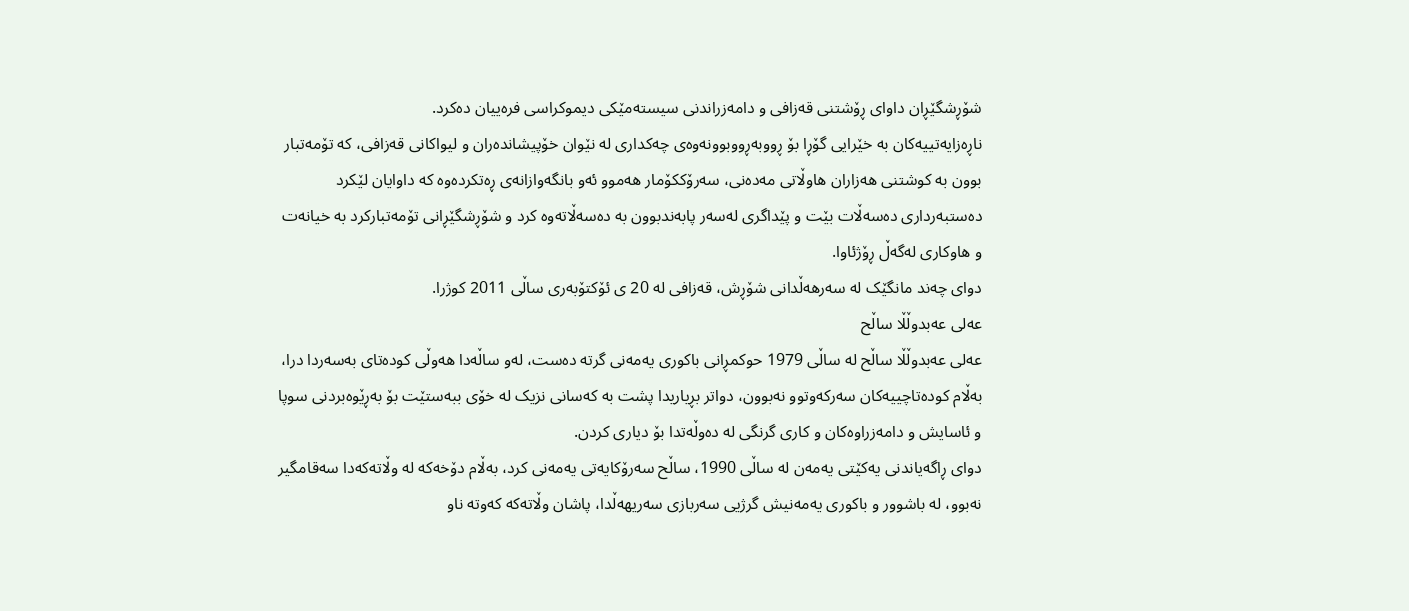شۆڕشگێڕان داوای ڕۆشتنی قەزافی و دامەزراندنی سیستەمێکی دیموکراسی فرەییان دەکرد.
ناڕەزایەتییەکان بە خێرایی گۆڕا بۆ ڕووبەڕووبوونەوەی چەکداری لە نێوان خۆپیشاندەران و لیواکانی قەزافی، کە تۆمەتبار بوون بە کوشتنی هەزاران هاوڵاتی مەدەنی، سەرۆککۆمار هەموو ئەو بانگەوازانەی ڕەتکردەوە کە داوایان لێکرد دەستبەرداری دەسەڵات بێت و پێداگری لەسەر پابەندبوون بە دەسەڵاتەوە کرد و شۆڕشگێڕانی تۆمەتبارکرد بە خیانەت و هاوکاری لەگەڵ ڕۆژئاوا.
دوای چەند مانگێک لە سەرهەڵدانی شۆڕش، قەزافی لە 20 ی ئۆکتۆبەری ساڵی 2011 کوژرا.
عەلی عەبدوڵڵا ساڵح
عەلی عەبدوڵڵا ساڵح لە ساڵی 1979 حوکمڕانی باکوری یەمەنی گرتە دەست، لەو ساڵەدا هەوڵی کودەتای بەسەردا درا، بەڵام کودەتاچییەکان سەرکەوتوو نەبوون، دواتر بڕیاریدا پشت بە کەسانی نزیک لە خۆی ببەستێت بۆ بەڕێوەبردنی سوپا و ئاسایش و دامەزراوەکان و کاری گرنگی لە دەوڵەتدا بۆ دیاری کردن.
دوای ڕاگەیاندنی یەکێتی یەمەن لە ساڵی 1990، ساڵح سەرۆکایەتی یەمەنی کرد، بەڵام دۆخەکە لە وڵاتەکەدا سەقامگیر نەبوو، لە باشوور و باکوری یەمەنیش گرژیی سەربازی سەریهەڵدا، پاشان وڵاتەکە کەوتە ناو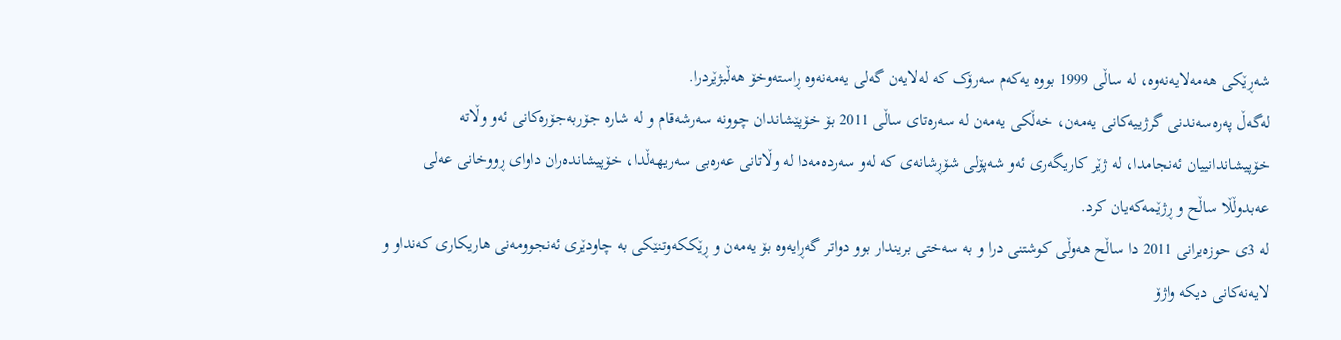شەڕێکی هەمەلایەنەوە، لە ساڵی 1999 بووە یەکەم سەرۆک کە لەلایەن گەلی یەمەنەوە ڕاستەوخۆ هەڵبژێردرا.
لەگەڵ پەرەسەندنی گرژییەکانی یەمەن، خەڵکی یەمەن لە سەرەتای ساڵی 2011 بۆ خۆپێشاندان چوونە سەرشەقام و لە شارە جۆربەجۆرەکانی ئەو وڵاتە خۆپیشاندانییان ئەنجامدا، لە ژێر کاریگەری ئەو شەپۆلی شۆڕشانەی کە لەو سەردەمەدا لە وڵاتانی عەرەبی سەریهەڵدا، خۆپیشاندەران داوای ڕووخانی عەلی عەبدوڵڵا ساڵح و ڕژێمەکەیان کرد.
لە 3ی حوزەیرانی 2011 دا ساڵح هەوڵی کوشتنی درا و بە سەختی بریندار بوو دواتر گەڕایەوە بۆ یەمەن و ڕێککەوتنێکی بە چاودێری ئەنجوومەنی هاریکاری کەنداو و لایەنەکانی دیکە واژۆ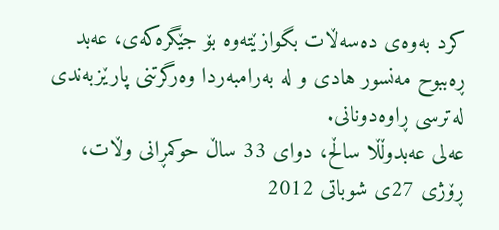کرد بەوەی دەسەڵات بگوازێتەوە بۆ جێگرەکەی، عەبد ڕەببوح مەنسور هادی و لە بەرامبەردا وەرگرتنی پارێزبەندی لەترسی ڕاوەدونانی.
عەلی عەبدوڵڵا ساڵح، دوای 33 ساڵ حوکمڕانی وڵات، ڕۆژی 27ی شوباتی 2012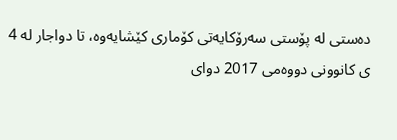دەستی لە پۆستی سەرۆکایەتی کۆماری کێشایەوە، تا دواجار لە 4 ی کانوونی دووەمی 2017 دوای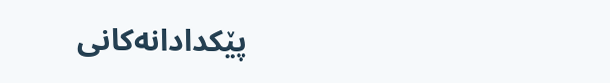پێکدادانەکانی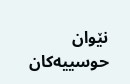نێوان حوسییەکان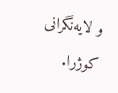و لایەنگرانی کوژرا.